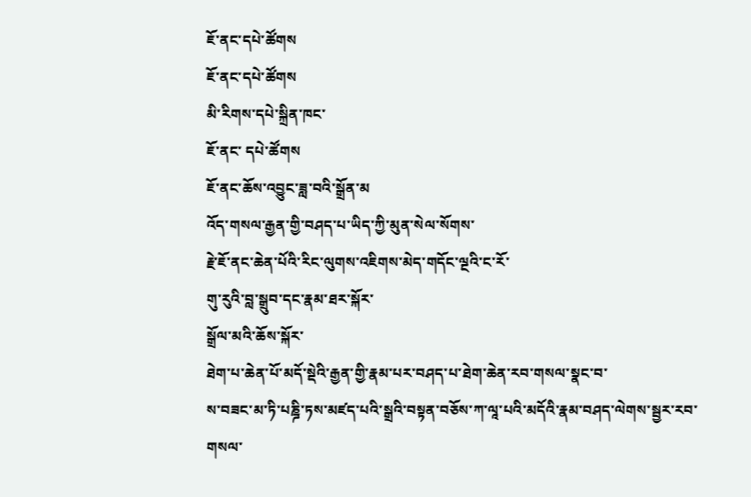ཇོ་ནང་དཔེ་ཚོགས
ཇོ་ནང་དཔེ་ཚོགས
མི་རིགས་དཔེ་སྐྲིན་ཁང་
ཇོ་ནང་ དཔེ་ཚོགས
ཇོ་ནང་ཆོས་འབྱུང་ཟླ་བའི་སྒྲོན་མ
འོད་གསལ་རྒྱན་གྱི་བཤད་པ་ཡིད་ཀྱི་མུན་སེལ་སོགས་
རྗེ་ཇོ་ནང་ཆེན་པོའི་རིང་ལུགས་འཇིགས་མེད་གདོང་ལྔའི་ང་རོ་
གུ་རུའི་བླ་སྒྲུབ་དང་རྣམ་ཐར་སྐོར་
སྒྲོལ་མའི་ཆོས་སྐོར་
ཐེག་པ་ཆེན་པོ་མདོ་སྡེའི་རྒྱན་གྱི་རྣམ་པར་བཤད་པ་ཐེག་ཆེན་རབ་གསལ་སྣང་བ་
ས་བཟང་མ་ཏི་པཎྜི་ཏས་མཛད་པའི་སྒྲའི་བསྟན་བཅོས་ཀ་ལཱ་པའི་མདོའི་རྣམ་བཤད་ལེགས་སྦྱར་རབ་གསལ་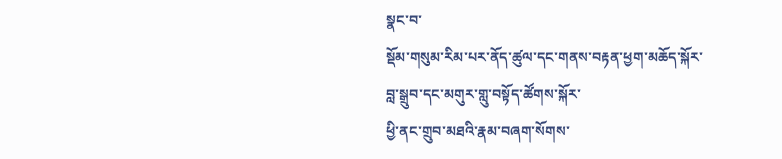སྣང་བ་
སྡོམ་གསུམ་རིམ་པར་ནོད་ཚུལ་དང་གནས་བརྟན་ཕྱག་མཆོད་སྐོར་
བླ་སྒྲུབ་དང་མགུར་གླུ་བསྟོད་ཚོགས་སྐོར་
ཕྱི་ནང་གྲུབ་མཐའི་རྣམ་བཞག་སོགས་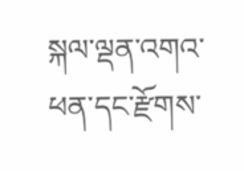སྐལ་ལྡན་འགའ་ཕན་དང་རྫོགས་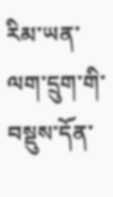རིམ་ཡན་ལག་དྲུག་གི་བསྡུས་དོན་